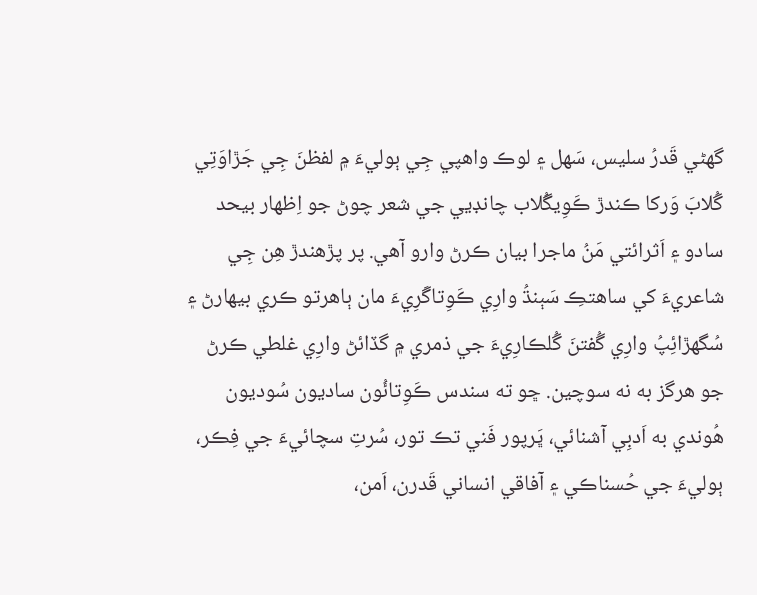گهڻي قَدرُ سليس، سَھل ۽ لوڪ واهپي جِي ٻوليءَ ۾ لفظنَ جِي جَڙاوَتِي گُلابَ وَرکا ڪندڙ ڪَوِيگُلاب چانڊيي جي شعر چوڻ جو اِظھار بيحد سادو ۽ اَثرائتي مَنُ ماجرا بيان ڪرڻ وارو آهي. پر پڙهندڙ هِن جِي شاعريءَ کي ساهتڪِ سَٻنڌُ وارِي ڪَوِتاگَرِيءَ مان ٻاهرتو ڪري بيھارڻ ۽ سُگهڙائِپُ وارِي گُفتنَ گُلڪارِيءَ جي ذمري ۾ گڏائڻ وارِي غلطي ڪرڻ جو هرگز به نه سوچين. ڇو ته سندس ڪَوِتائُون ساديون سُوديون هُوندي به اَدبِي آشنائي، ڀَرپور فَني تڪ تور، سُرتِ سچائيءَ جي فِڪر، ٻوليءَ جي حُسناڪي ۽ آفاقي انساني قَدرن، اَمن،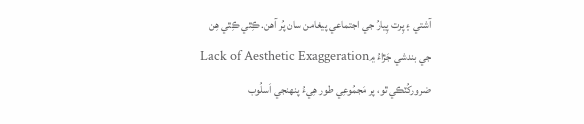آشتي ۽ پِرت پِيارُ جي اجتماعي پيغامن سان پُر آهن. ڪِٿي ڪِٿي هِن جي بندشي جَڙاءُ ۾Lack of Aesthetic Exaggeration ضرورکُٽڪي ٿو، پر مَجمُوعِي طور هِيءُ پنھنجي اَسلُوب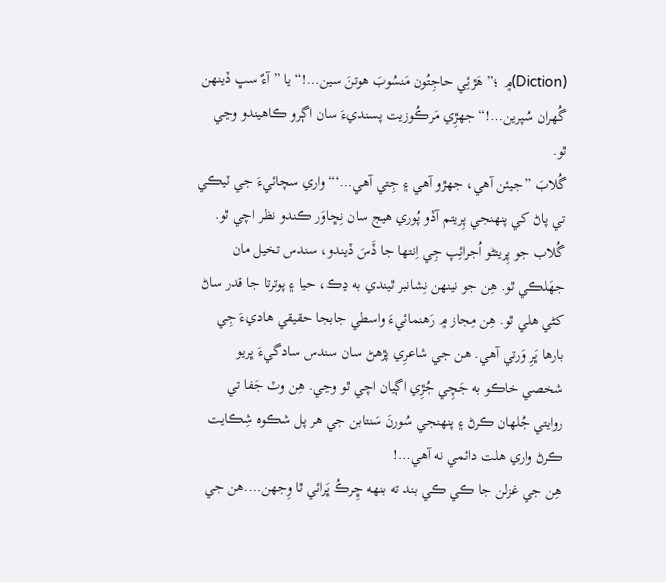(Diction)۾ ؛”هَڙئِي حاجِتُون مَنسُوبَ هوتنَ سين…!“ يا ”آءٌ سڀ ڏينھن گُهران سُپرين…!“ جھڙِي مَرڪُوزيت پسنديءَ سان اڳرو ڪاهيندو وڃي ٿو.
گُلابَ ”جيئن آهي، جھڙو آهي ۽ جِتي آهي…‘“ واري سچائيءَ جي ٽيڪي تي پاڻ کي پنھنجي پِريتم آڏو پُوري هيج سان نِڇاوَر ڪندو نظر اچي ٿو. گُلاب جو پِريتڻو اُجرائِپ جِي اِنتھا جا ڏَسَ ڏيندو، سندس تخيل مان جهَلڪي ٿو. هِن جو نينھن نِشانبر ٿيندي به ڍڪ، حيا ۽ پوترتا جا قدر ساڻ کڻي هلي ٿو. هِن مِجاز ۾ رَهنمائيءَ واسطي جابجا حقيقي هاديءَ جِي بارها ڀَرِ وَرتي آهي. هن جي شاعرِي پڙهڻ سان سندس سادگيءَ ڀريو شخصي خاڪو به جَچِي جُڙِي اڳيان اچي ٿو وڃي. هِن وٽ جَفا تي روايتي جُلهان ڪرڻ ۽ پنھنجي سُورنَ سَنتابن جي هر پل شڪوه شِڪايت ڪرڻ واري هلت دائمي نه آهي…!
هِن جي غزلن جا ڪي ڪي بند ته بنھه ڇِرڪُ ڀَرائي ٿا وِجهن….هن جي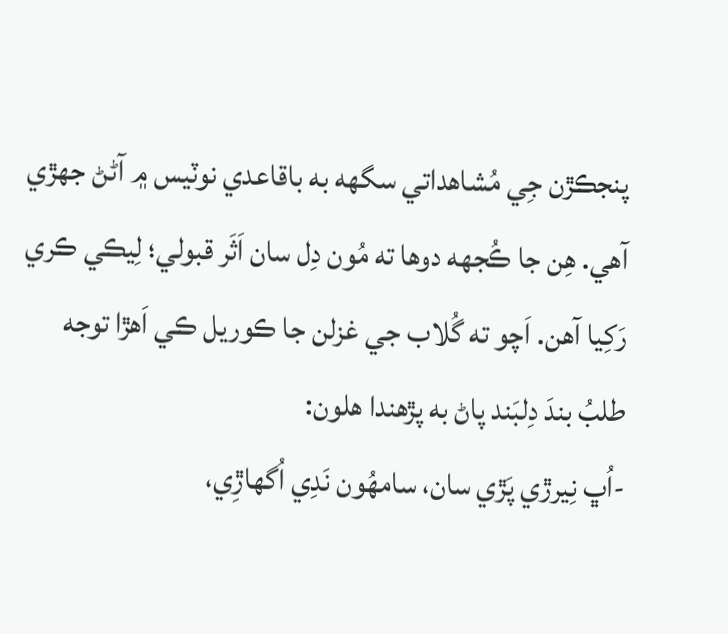پنجڪڙن جِي مُشاهداتي سگهه به باقاعدي نوٽيس ۾ آڻڻ جھڙي آهي. هِن جا ڪُجهه دوها ته مُون دِل سان اَثَر قبولي؛ لِيڪي ڪري رَکِيا آهن. اَچو ته گُلاب جي غزلن جا ڪوريل ڪي اَهڙا توجه طلبُ بندَ دِلبَند پاڻ به پڙهندا هلون:
-اُڀ نِيرڙي پَڙي سان، سامهُون نَدِي اُگهاڙِي،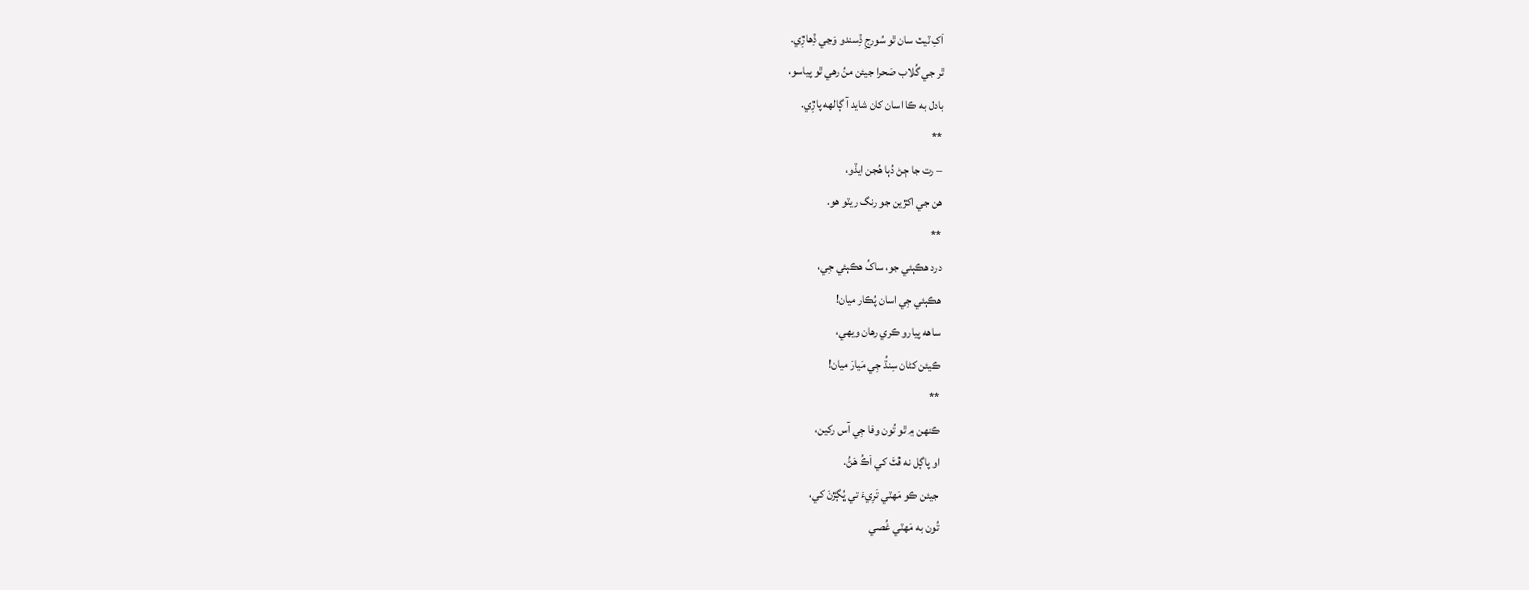اَکِ ٽيٽ سان ٿو سُورجِ ڏِسندو وَڃي ڏِهاڙِي.
ٿر جي گُلاب صَحرا جيئن منُ رهي ٿو پياسو،
بادل به ڪا اسان کان شايد آ ڳالهه پاڙِي.
**
– رت جا ڄڻ دُٻا هُجن ايڏو،
هن جي اکڙين جو رنگ ريٽو هو.
**
درد هڪٻئي جو، ساکُ هڪٻئي جِي،
هڪٻئي جِي اسان پُڪار ميان!
ساهه پيارو ڪري رهان ويھي،
ڪيئن کڻان سِنڌُ جِي مَيارَ ميان!
**
ڪنھن ۾ ٿو تُون وفا جِي آس رکين،
او پاڳل نه ڦٽَ کي اَڪُ هَڻُ.
جيئن ڪو مَھٽي تَرِيءَ تي ڀُڳڙنَ کي،
تُون به مَھٽي غُصي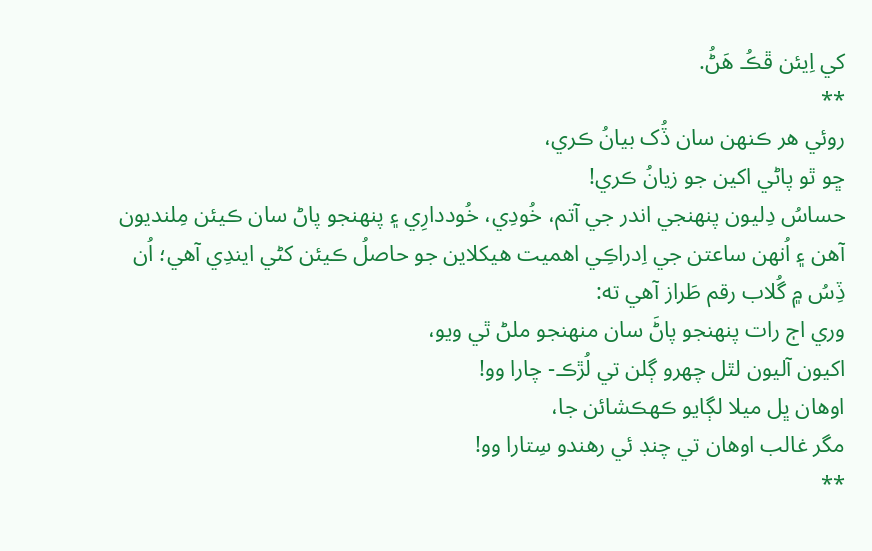کي اِيئن ڦڪُ هَڻُ.
**
روئي هر ڪنھن سان ڏُک بيانُ ڪري،
ڇو ٿو پاڻي اکين جو زيانُ ڪري!
حساسُ دِليون پنھنجي اندر جي آتم، خُودِي، خُوددارِي ۽ پنھنجو پاڻ سان ڪيئن مِلنديون آهن ۽ اُنهن ساعتن جي اِدراڪِي اهميت هيکلاين جو حاصلُ ڪيئن کڻي ايندِي آهي؛ اُن ڏِسُ ۾ گُلاب رقم طَراز آهي ته:
وري اڄ رات پنھنجو پاڻَ سان منھنجو ملڻ ٿي ويو،
اکيون آليون لٿل چھرو ڳلن تي لُڙڪ- چارا وو!
اوهان ڀل ميلا لڳايو ڪھڪشائن جا،
مگر غالب اوهان تي چنڊ ئي رهندو سِتارا وو!
**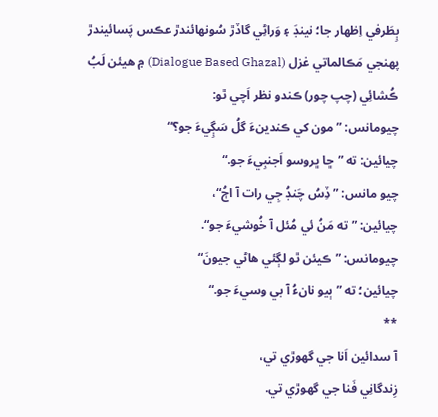ٻِطَرفي اِظھار جا؛ نينڊَ ۽ وَراڻِي گاڏڙ سُونھائندڙ عڪس پَسائيندڙ پھنجي مَڪالماتي غزل (Dialogue Based Ghazal) ۾ هيئن لَبُ ڪُشائِي (چپ چور) ڪندو نظر اَچي ٿو:
چيومانس: ”مون کي ڪندينءَ گلُ سَڳِيءَ جو؟“
چيائين: ته ”ڇا ڀروسو اَجنبِيءَ جو.“
چيو مانس: ”ڏِسُ چَنڊُ جِي رات آ اڄُ“،
چيائين: ”ته مَنُ ئي مُئل آ خُوشيءَ جو“.
چيومانس: ”ڪيئن ٿو لڳئي هاڻي جيونَ“
چيائين؛ ته ”ٻيو نانءُ آ بي وسيءَ جو.“
**
آ سدائين اَنا جي گهوڙي تي،
زِندگانِي فَنا جي گهوڙي تي.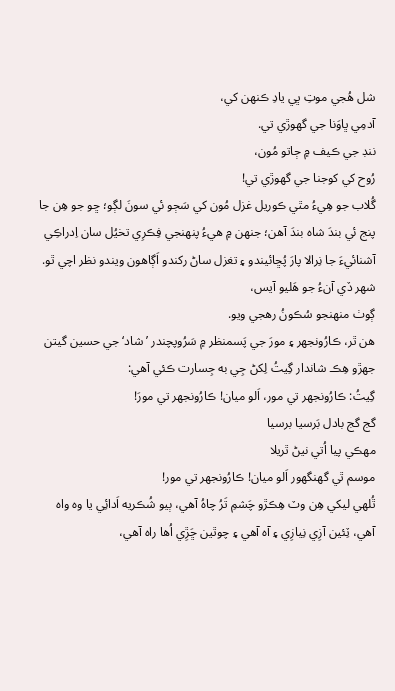شل هُجي موتِ ڀي يادِ ڪنھن کي،
آدمِي ڀاوَنا جي گهوڙي تي.
ننڊ جي ڪيف ۾ ڄاتو مُون،
رُوح کي کوجنا جي گهوڙي تي!
گُلاب جو هِيءُ مٿي ڪوريل غزل مُون کي سَڄو ئي سونَ لڳو؛ ڇو جو هِن جا پنج ئي بندَ شاه بندَ آهن؛ جنھن ۾ هيءُ پنھنجي فِڪرِي تخيُل سان اِدراڪِي آشنائيءَ جا نِرالا پارَ پُڇائيندو ۽ تغزل ساڻ رکندو اَڳاهون ويندو نظر اچي ٿو.
شھر ڏي آنءُ جو هَليو آيس،
ڳوٺ منھنجو سُڪونُ رهجي ويو.
هن ٿر، ڪارُونجهر ۽ مورَ جي پَسمنظر ۾ سَرُوپچندر ’شاد‘ جي حسين گيتن جھڙو هِڪ شاندار گِيتُ لِکڻ جِي به جِسارت ڪئي آهي:
گِيتُ: ڪارُونجهر تي مور، اَلو ميان! ڪارُونجهر تي مورَ!
گج گج بادل بَرسيا برسيا
مھڪي پيا اُتي نيڻ ٿريلا
موسم ٿي گهنگهور اَلو ميان! ڪارُونجهر تي مور!
ٿُلهي ليکي هِن وٽ هِڪڙو چَشمِ تَرُ چاهُ آهي، ٻيو شُڪريه اَدائِي يا وه واه آهي، ٽِئين آزِي نِيازِي ۽ آه آهي ۽ چوٿين ڇَڙِي اُها راه آهي،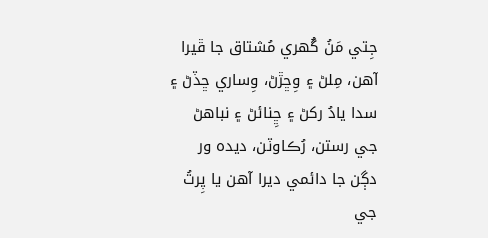جِتي مَنُ گُهري مُشتاق جا ڦيرا آهن، مِلڻ ۽ وِڇڙڻ، وِساري ڇڏڻ ۽ سدا يادُ رکڻ ۽ ڇِنائڻ ۽ نباهڻ جي رستن، رُڪاوٽن، ديده ور دڳن جا دائمي ديرا آهن يا پِرتُ جي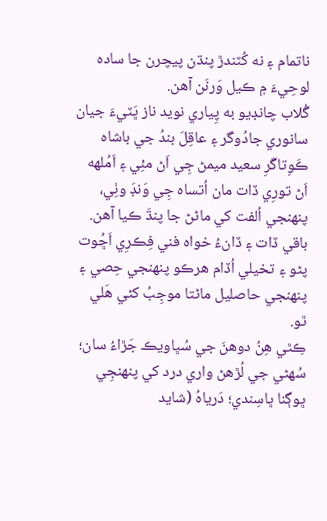ناتمام ۽ نه کُٽندڙ پنڌن پيچرن جا ساده لوحِيءَ ۾ ڪيل وَرنَن آهن.
گُلاب چانڊيو به پِياري نويد ناز ڀَٽيءَ جيان سانوري جادُوگر ۽ عاقِلَ بندُ جي باشاه ڪَوِتاگَرِ سعيد ميمڻ جِي اَڻ مئِي ۽ اَمُلهه اَڻ تورِي ڏات مان اُتساه جِي وَنڊَ وٺِي، پنھنجي اُلفت کي ماڻڻ جا پنڌَ ڪيا آهن. باقي ڏات ۽ ڏانءُ خواه فني فِڪرِي اَڇُوت پڻو ۽ تخيلي اُڏام هرڪو پنھنجي حِصي ۽ پنھنجي حاصليل ماڻتا موجِبُ کڻي هَلي ٿو.
ڪِٿي هِنُ دوهنَ جي سُڀاويڪ جَڙاءُ سان؛ سُھڻي جي لُڙهڻ واري درد کي پنھنجِي ڀوڳنا ڀاسِندي؛ دَرياهُ (شايد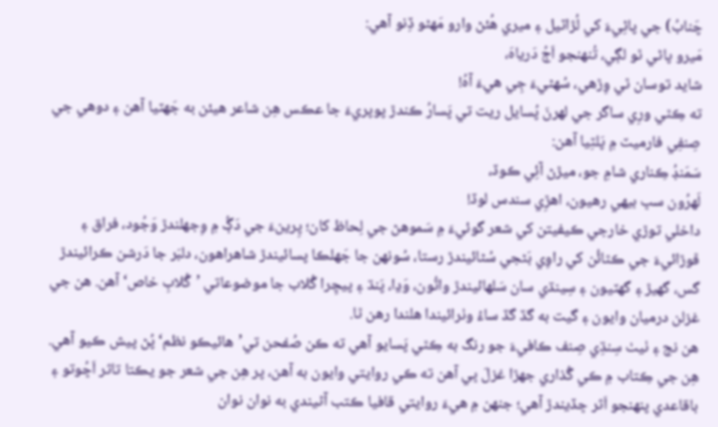چَنابُ) جي پاڻِيءَ کي لُڙاٽيل ۽ ميري هُئڻ وارو مَھڻو ڏِنو آهي:
مَيرو پاڻي ٿو لڳي، تُنھنجو اَڄُ دَرياهَ،
شايد توسان ٿي وِڙهي، سُھڻيءَ جِي هيءَ آهُ!
ته ڪِٿي ورِي ساگر جي لھرنَ پُسايل ريت تي پَسارُ ڪندڙ پوپريءَ جا عڪس هِن شاعر هيئن به جَهٽيا آهن ۽ دوهي جي صِنفِي فارميٽ ۾ پَلٽِيا آهن:
سَمَنڊُ ڪِناري شامِ جو، ميڙڻ آئِي ڪوڏ،
لَھرُون سڀ بيھي رهيون، اهڙِي سندس لوڏ!
داخلي توڙي خارجي ڪيفيتن کي شعر گوئيءَ ۾ سَموهڻ جي لِحاظ کان؛ پِرينءَ جي دَڳُ ۾ وِجهلندڙ وَجُود، فراق ۽ ڦوڙائيءَ جي ڪٿائُن کي راوِي بَڻجي سُڻائيندڙ رستا، سُونھن جا جَهلڪا پسائيندڙ شاهراهون، دلبَر جا دَرشن ڪرائيندڙ گس، گهيڙ ۽ گهٽيون ۽ سِينڌي سان سَلهائيندڙ واٽُون، وَڍا، پَنڌ ۽ پيچِرا گُلاب جا موضوعاتي ’گُلابِ خاص‘ آهن. هن جي غزلن درميان وايون ۽ گيت به گڏ گڏ ساءُ وٺرائيندا هلندا رهن ٿا.
هن نج ۽ ٺيٺ سِنڌِي صِنف ڪافيءَ جو رنگ به ڪِٿي پَسايو آهي ته ڪن صُفحن تي’هائيڪو نظم‘ پُڻ پيش ڪيو آهي.
هِن جي ڪِتاب ۾ ڪي گُذاري جھڙا غزلَ ڀي آهن ته ڪي روايتي وايون به آهن، پر هِن جي شعر جو يڪتا تاثر اَڇُوتو ۽ باقاعدي پنھنجو اَثر ڇڏيندڙ آهي؛ جنھن ۾ هيءَ روايتي قافيا ڪتب آڻيندي به نوان نوان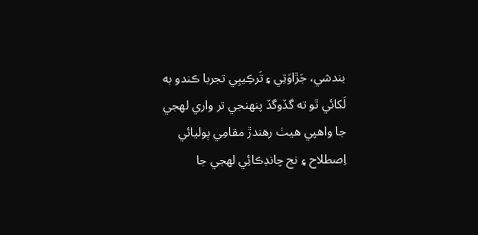بندشي، جَڙاوَتِي ۽ تَرڪِيبِي تجربا ڪندو به لَکائي ٿو ته گڏوگڏ پنھنجي تر واري لھجي جا واهپي هيٺ رهندڙ مقامِي ٻوليائي اِصطلاح ۽ نج چانڊڪائِي لھجي جا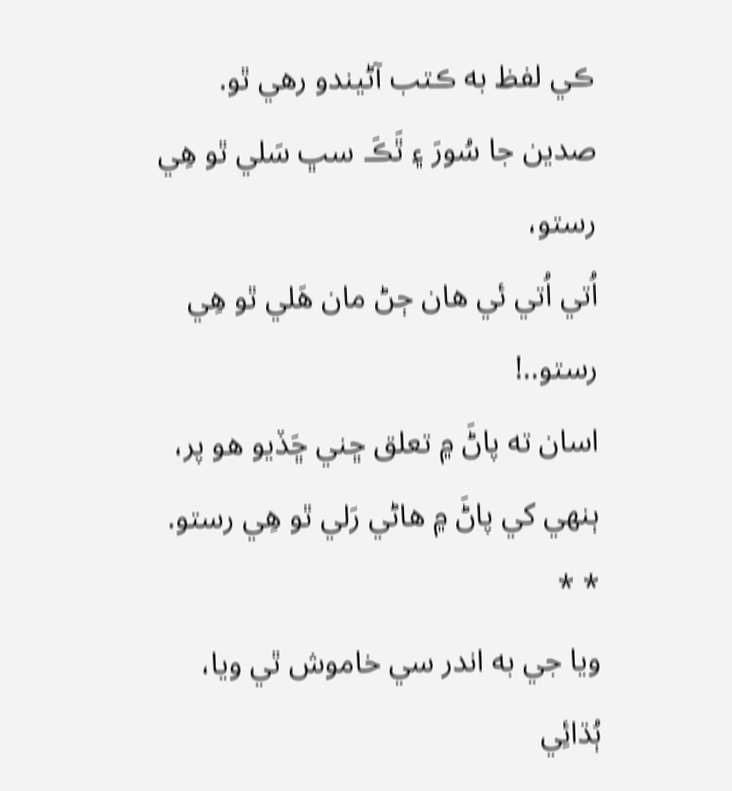ڪي لفظ به ڪتب آڻيندو رهي ٿو.
صدين جا سُورَ ۽ ٿَڪَ سڀ سَلي ٿو هِي رستو،
اُتي اُتي ئي هان ڄڻ مان هَلي ٿو هِي رستو..!
اسان ته پاڻَ ۾ تعلق ڇني ڇَڏيو هو پر،
ٻنهي کي پاڻَ ۾ هاڻي رَلي ٿو هِي رستو.
* *
ويا جي به اندر سي خاموش ٿي ويا،
ٻُڌائِي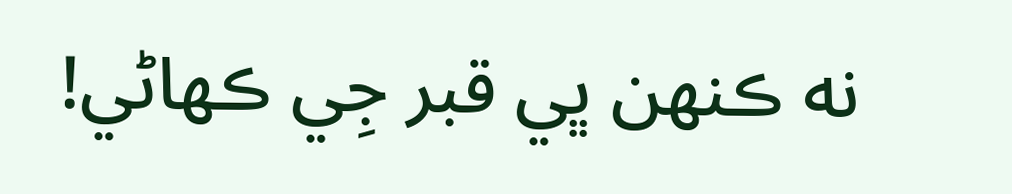نه ڪنھن ڀي قبر جِي ڪھاڻي!